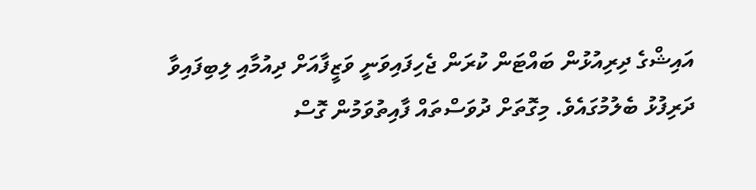އައިޝްގެ ދިރިއުޅުން ބައްޓަން ކުރަން ޖެހިފައިވަނީ ވަޒީފާއަށް ދިއުމާއި ލިބިފައިވާ ދަރިފުޅު ބެލުމުގައެވެ. މިގޮތަށް ދުވަސްތައް ފާއިތުވަމުން ގޮސް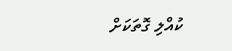ކުއްލި ގޮތަކަށް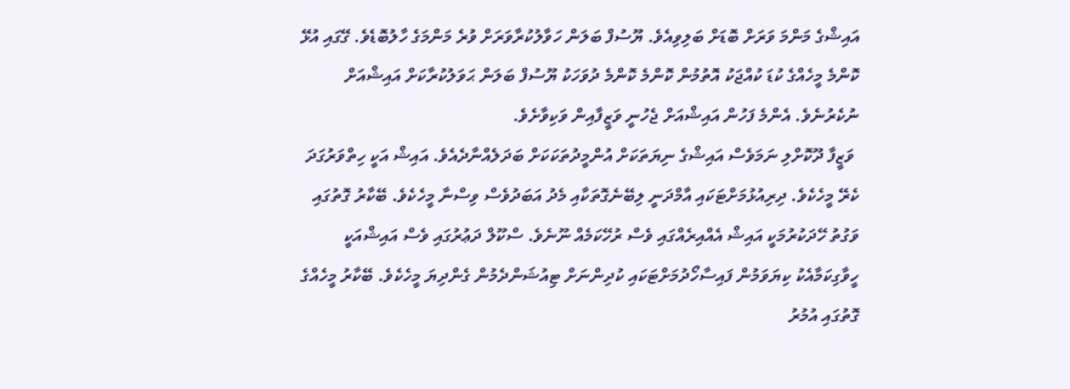އައިޝްގެ މަންމަ ވަރަށް ބޮޑަށް ބަލިވިއެވެ. ޔޫސުފް ބަލަން ހަވާލުކުރާވަރަށް ވުރެ މަންމަގެ ހާލުބޮޑެވެ. ގޭގައި އުޅޭ ކޮންމެ މީހެއްގެ ކުޑަ ކުއްޖަކު އޮތުމުން ކޮންމެ ކޮންމެ ދުވަހަކު ޔޫސުފް ބަލަން ޙަވަލުކުރާކަށް އައިޝްއަށް ނުކެރުނެވެ. އެންމެ ފަހުން އައިޝްއަށް ޖެހުނީ ވަޒީފާއިން ވަކިވާށެވެ.
 ވަޒީފާ ދޫކޮށްލި ނަމަވެސް އައިޝްގެ ނިޔަތަކަށް އުންމީދުތަކަކަށް ބަދަލެއްނާދެއެވެ. އައިޝް އަކީ ހިތްވަރުގަދަ ކެރޭ މީހެކެވެ. ދިރިއުޅުމަށްޓަކައި އާމްދަނީ ލިބޭނެގޮތަކާއި މެދު އަބަދުވެސް ވިސްނާ މީހެކެވެ. ބޭކާރު ގޮތުގައި ވަގުތު ހޭދަކުރުމަކީ އައިޝް އެއްއިރެއްގައި ވެސް ރުހޭކަމެއް ނޫނެވެ. ސްކޫލް ދަޢުރުގައި ވެސް އައިޝްއަކީ ހީވާގިކަމާއެކު ކިޔަވަމުން ފައިސާހޯދުމަށްޓަކައި ކުދިންނަށް ޓިއުޝަންދެމުން ގެންދިޔަ މީހެކެވެ. ބޭކާރު މީހެއްގެ ގޮތުގައި އުމުރު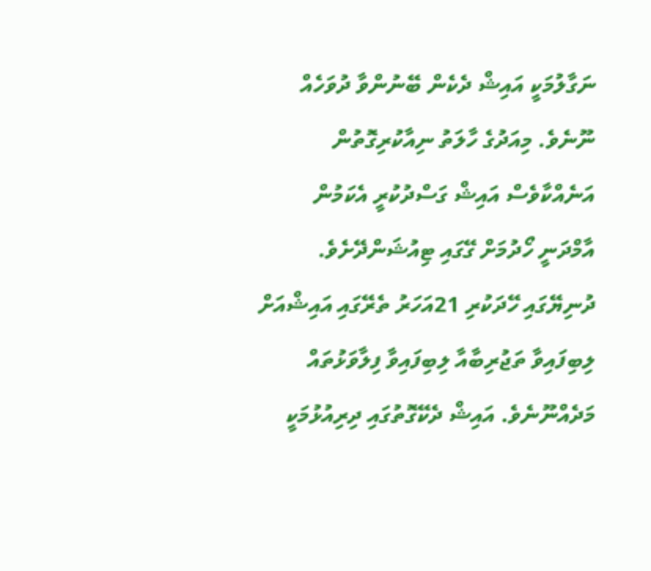ނަގާލުމަކީ އައިޝް ދެކެން ބޭނުންވާ ދުވަހެއް ނޫނެވެ. މިއަދުގެ ހާލަތު ނިއާކުރިގޮތުން އަނެއްކާވެސް އައިޝް ގަސްދުކުރީ އެކަމުން އާމްދަނީ ހޯދުމަށް ގޭގައި ޓިއުޝަންދޭށެވެ.
ދުނިޔޭގައި ހޭދަކުރި 21އަހަރު ތެރޭގައި އައިޝްއަށް ލިބިފައިވާ ތަޖުރިބާއާ ލިބިފައިވާ ފިލާވަޅުތައް މަދެއްނޫނެވެ. އައިޝް ދެކޭގޮތުގައި ދިރިއުޅުމަކީ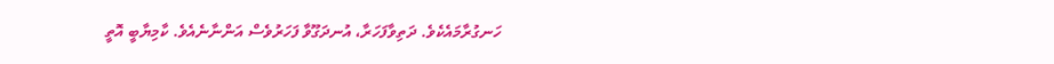ހަނގުރާމައެކެވެ. ދަތިވާފަހަރާ، އުނދަގޫވާ ފަހަރުވެސް އަންނާނެއެވެ. ކާމިޔާބީ އޮތީ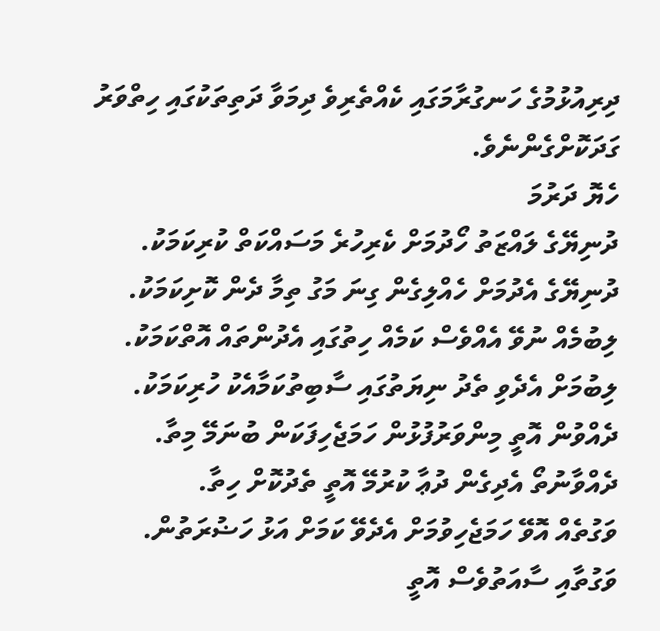ދިރިއުޅުމުގެ ހަނގުރާމަގައި ކެއްތެރިވެ ދިމަވާ ދަތިތަކުގައި ހިތްވަރު ގަދަކޮށްގެންނެވެ.
ހެޔޮ ދަރުމަ
ދުނިޔޭގެ ލައްޒަތު ހޯދުމަށް ކެރިހުރެ މަސައްކަތް ކުރިކަމަކު.
ދުނިޔޭގެ އެދުމަށް ހެއްލިގެން ގިނަ މަގު ތިމާ ދެން ކޮށިކަމަކު.
ލިބުމެއް ނުވޭ އެއްވެސް ކަމެއް ހިތުގައި އެދުންތައް އޮތްކަމަކު.
ލިބުމަށް އެދެވި ތެދު ނިޔަތުގައި ސާބިތުކަމާއެކު ހުރިކަމަކު.
ދެއްވުން އޮތީ މިންވަރުފުޅުން ހަމަޖެހިފަކަން ބުނަމޭ މިތާ.
ދެއްވާނުތޯ އެދިގެން ދުޢާ ކުރުމޭ އޮތީ ތެދުކޮށް ހިތާ.
ވަގުތެއް އޮވޭ ހަމަޖެހިވުމަށް އެދެވޭ ކަމަށް އަޅު ހަޟުރަތުން.
ވަގުތާއި ސާއަތުވެސް އޮތީ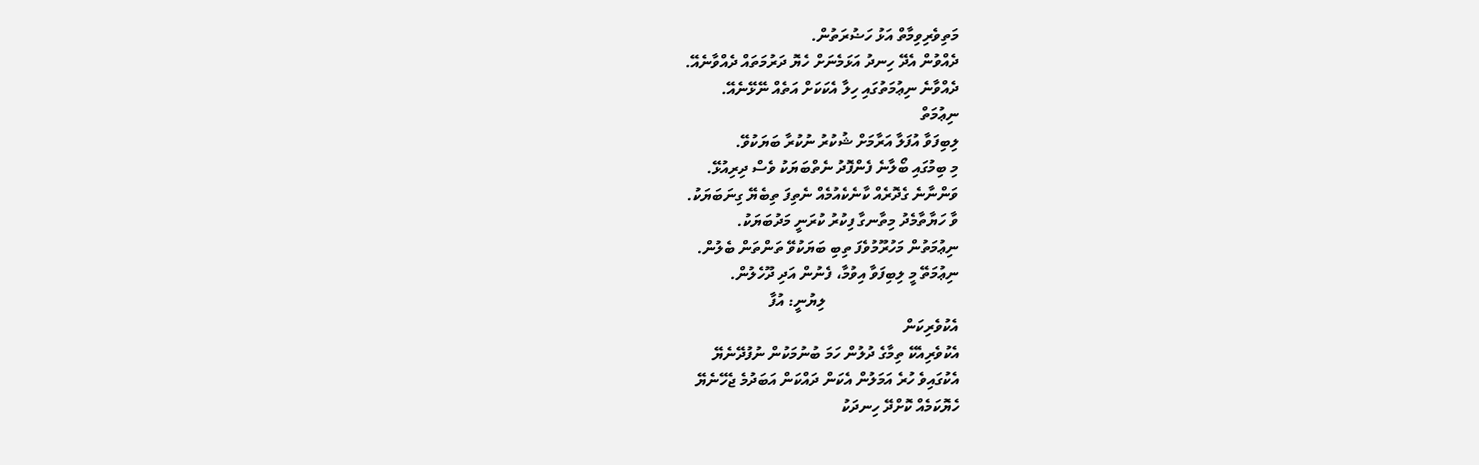މަތިވެރިވިމާތް އަޅު ހަޟުރަތުން.
ދެއްވުން އެދޭ ހިނދު އަޅަމެނަށް ހެޔޮ ދަރުމަތައް ދެއްވާނެއޭ.
ދެއްވާނެ ނިޢުމަތުގައި ހިލާ އެކަކަށް އަތެއް ނޭޅޭނެއޭ.
ނިޢުމަތް
ލިބިފަވާ އުފަލާ އަރާމަށް ޝުކުރު ނުކުރާ ބަޔަކުވޭ.
މި ބިމުގައި ބޯލާނެ ފެންފޮދު ނެތްބަޔަކު ވެސް ދިރިއުޅޭ.
ވަންނާނެ ގެދޮރެއް ކާނެކެއުމެއް ނެތިފަ ތިބެޔޭ ގިނަބަޔަކު.
ވާ ހަޔާތާމެދު މިތާނގާ ފިކުރު ކުރަނީ މަދުބަޔަކު.
ނިޢުމަތުން މަހުރޫމުވެފަ ތިބި ބަޔަކުވޭ ތަންތަން ބެލުން.
ނިޢުމަތޭ މީ ލިބިފަވާ އިވުމާ، ފެނުން އަދި ދޫހެލުން.
                                  ލިޔުނީ: އުފާ
އެކުވެރިކަން
އެކުވެރިއެކޭ ތިމާގެ ދުލުން ހަމަ ބުނުމަކުން ނުފުދޭނެޔޭ
އެކުގައިވެ ހުރެ އަމަލުން އެކަން ދައްކަން އަބަދުމެ ޖެހޭނެޔޭ
ހެޔޮކަމެއް ކޮށްދޭ ހިނދަކު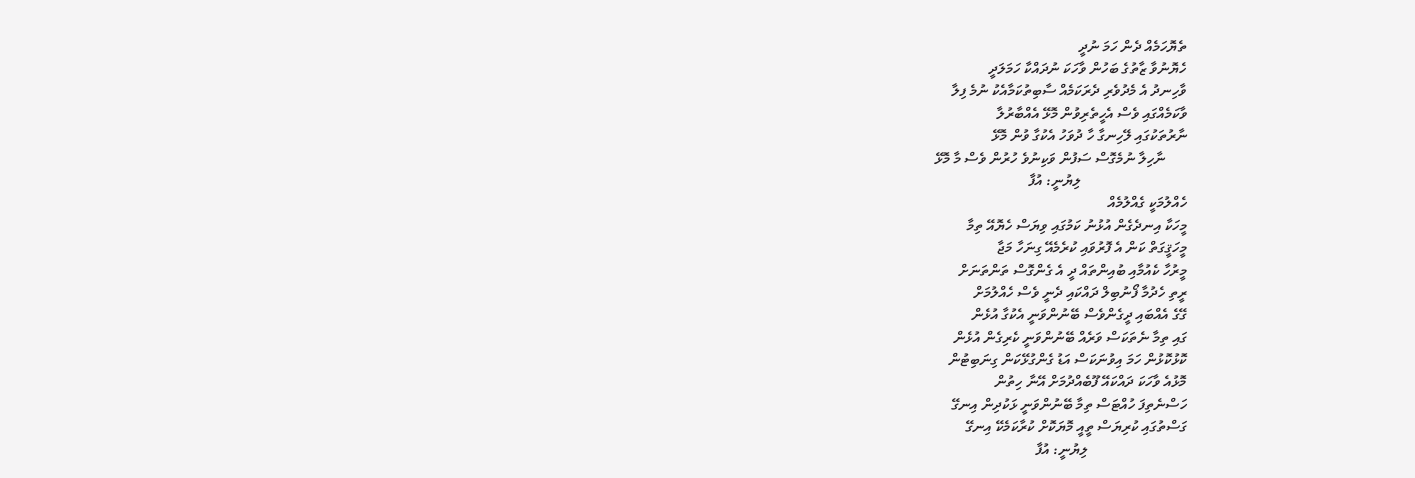ތެޔޮހަމެއް ދެން ހަމަ ނުދީ
ހެޔޮނުވާ ޒާތުގެ ބަހުން ވާހަކަ ނުދައްކާ ހަމަލަދީ
ވާހިނދު އެ މެދުވެރި ދެރަކަމެއް ސާބިތުކަމާއެކު ނުމެ ފިލާ
ވާކަމެއްގައި ވެސް އެހީތެރިވުން މޮޅޭ އެއްބާރުލާ
ނާރުތަކުގައި ލޭހިނގާ ހާ ދުވަހު އެކުގާ ވުން މޮޅޭ
      ނާހިލާ ނުމެގޮސް ސަފުން ވަކިނުވެ ހުރުން ވެސް މާ މޮޅޭ
                             ލިޔުނީ: އުފާ
ހެއްލުމަކީ ގެއްލުމެއް
މީހަކާ އިނދެގެން އުޅުނު ކަމުގައި ވިޔަސް ހެޔޮއޭ ތިމާ
މީހަޤީގަތް ކަން އެ ފޮރުވައި ކުރެމެއޭ ގިނަހާ މަޖާ
މީރުހާ ކެއުމާއި ބުއިންތައް ދީ އެ ގެންގޮސް ތަންތަނަށް
ރީތި ހެދުމާ ފޯނުބިލް ދައްކައި ދެނީ ވެސް ހެއްލުމަށް
ގޭގެ އެއްބައި ދީގެންވެސް ބޭނުންވަނީ އެކުގާ އުޅެން
ގައި ތިމާ ނެތަކަސް ވަރެއް ބޭނުންވަނީ ކެރިގެން އުޅެން
ކޮޅުކޮޅުން ހަމަ އިވުނަކަސް އަޑު ގެންގުޅޭކަން ގިނަބިޓުން
މޮޅުއެ ވާހަކަ ދައްކައޭ ފޫބެއްދުމަށް އޭނާ ހިތުން
ހަސްނެތިފަ ހުއްޓަސް ތިމާ ބޭނުންވަނީ ޅަކުދިން އިނގޭ
ގަސްތުގައި ކުރިޔަސް ތީއީ މޮޔަކޮށް ކުރާކަމެކޭ އިނގޭ
                           ލިޔުނީ: އުފާ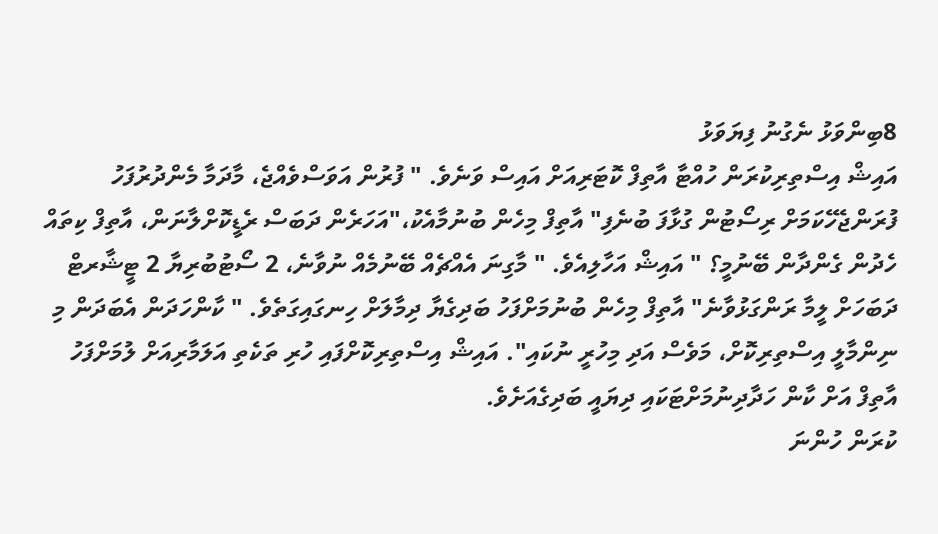8ބިންވަޅު ނެގުނު ފިޔަވަޅު
އައިޝް އިސްތިރިކުރަން ހުއްޓާ އާތިފް ކޮޓަރިއަށް އައިސް ވަނެވެ. " ފުރުން އަވަސްވެއްޖެ، މާދަމާ މެންދުރުފަހު ފުރަންޖެހޭކަމަށް ރިސޯޓުން ގުޅާފަ ބުނެފި" އާތިފް މިހެން ބުނުމާއެކު،"އަހަރެން ދަބަސް ރެޑީކޮށްލާނަން، އާތިފް ކިތައް ހެދުން ގެންދާން ބޭނުމީ؟ " އައިޝް އަހާލިއެވެ. " މާގިނަ އެއްޗެއް ބޭނުމެއް ނުވާނެ، 2 ސޯޓުބުރިޔާ 2 ޓީޝާރޓް ދަބަހަށް ލީމާ ރަންގަޅުވާނެ" އާތިފް މިހެން ބުނުމަށްފަހު ބަދިގެޔާ ދިމާލަށް ހިނގައިގަތެވެ. " ކާންހަދަން އެބަދަން މި ނިންމާލީ އިސްތިރިކޮށް، މަވެސް އަދި މިހުރީ ނުކައި". އައިޝް އިސްތިރިކޮށްފައި ހުރި ތަކެތި އަލަމާރިއަށް ލުމަށްފަހު އާތިފް އަށް ކާން ހަދާދިނުމަށްޓަކައި ދިޔައީ ބަދިގެއަށެވެ.
ކުރަން ހުންނަ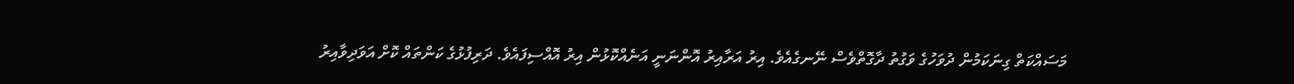މަސައްކަތް ގިނަކަމުން ދުވަހުގެ ވަގުތު ދާގޮތްވެސް ނޭނގެއެވެ. އިރު އަރާއިރު އޮންނަނީ އަނެއްކޮޅުން އިރު އޮއްސިފައެވެ. ދަރިފުޅުގެ ކަންތައް ކޮށް އަވަދިވާއިރު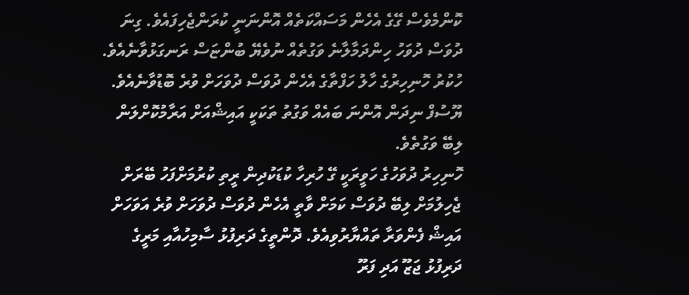ކޮންމެވެސް ގޭގެ އެހެން މަސައްކަތެއް އޮންނަނީ ކުރަންޖެހިފައެވެ. ގިނަ ދުވަސް ދުވަހު ހިންދަމާލާނެ ވަގުތެއް ނުވެޔޭ ބުންޏަސް ރަނގަޅުވާނެއެވެ. ހުކުރު ހޮނިހިރުގެ ހާލު ހަފްތާގެ އެހެން ދުވަސް ދުވަހަށް ވުރެ ބޮޑުވާނެއެވެ. ޔޫސުފް ނިދަން އޮންނަ ބައެއް ވަގުތު ތަކަކީ އައިޝްއަށް އަރާމުކޮށްލަން ލިބޭ ވަގުތެވެ.
ހޮނިހިރު ދުވަހުގެ ހަވީރަކީ ގޭ ހުރިހާ ކުޑަކުދިން ރީތި ކުރުމަށްފަހު ބޭރަށް ޖެހިލުމަށް ލިބޭ ދުވަސް ކަމަށް ވާތީ އެހެން ދުވަސް ދުވަހަށް ވުރެ އަވަހަށް އައިޝް ފެންވަރާ ތައްޔާރުވިއެވެ. ދޮންތީގެ ދަރިފުޅު ސާމިހުއާއި މަރީގެ ދަރިފުޅު ޖަޒޫ އަދި ފަރޫ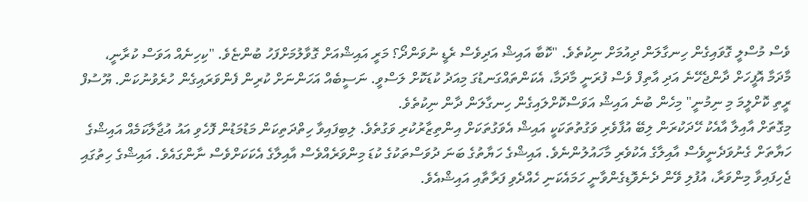ވެސް މުސްލީ ގޮވައިގެން ހިނގާލަން ދިއުމަށް ނިކުތެވެ. "ކޮބާ އައިޝް އަދިވެސް ރެޑީ ނުވަންދޯ؟ މަރީ އައިޝްއަށް ގޮވާލުމަށްފަހު ބުންޏެވެ. "ކިހިނެއް އަވަސް ކުރާނީ، މާދަމާ އޮފީހަށް ދާންޖެހޭނެ އަދި އާތިފް ވެސް ފުރަނީ މާދަމާ، އެކަންތައްގަނޑުގަ މިއަދު ކުޑަކޮށް ލަސްވީ. ނަސީބެއް އަހަންނަށް ކުރިން ފެންވަރައިގެން ހުރެވުނުކަން. ޔޫސުފް ރީތި ކޮށްލީމަ މި ނިމުނީ" މިހެން ބުނެ އައިޝް އަވަސްކޮށްލައިގެން ހިނގާލަން ދާން ނިކުތެވެ.
މިގޮތަށް އާއިލާ އާއެކު ހޭދަކުރަން ލިބޭ އުފާވެރި ވަގުތުތަކަކީ އައިޝް އެވަގުތަކަށް އިންތިޒާރުކުރި ވަގުތެވެ. ލިބިފައިވާ ހިތްދަތިކަން މަޑުމަޑުން ފޮހެވި އައު އުޖާލާކަމެއް އައިޝްގެ ހަޔާތަށް ގެނުވަދެނީވެސް އާއިލާގެ އެކުވެރި މާހައުލުންނެވެ. އައިޝްގެ ހަޔާތުގެ ބަނަ ދުވަސްތަކުގެ ކުޑަ މިންވަރެއްވެސް އާއިލާގެ އެކަކަށްވެސް ނާންގައެވެ. އައިޝްގެ ހިތުގައި ޖެހިފައިވާ މިންވަރާ، އުފުލި ވޭން ދެނެވޮޑިގެންވާނީ ހަމައެކަނި ހެއްދެވި ފަރާތާއި އައިޝްއެވެ.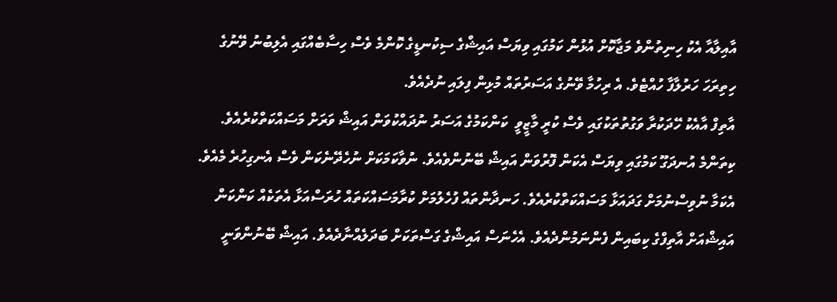އާއިލާއާ އެކު ހިނިތުންވެ މަޖާކޮށް އުޅުން ކަމުގައި ވިޔަސް އައިޝްގެ ސިކުނޑީގެ ކޮންމެ ވެސް ހިސާބެއްގައި އެލިބުނު ވޭނުގެ ހިތިރަހަ ހަރުލާފާ ހުއްޓެވެ. އެ ރިހުމާ ވޭނުގެ އަސަރުތައް މުޅިން ފިލައި ނުދެއެވެ.
އާތިފް އާއެކު ހޭދަކުރާ ވަގުތުތަކުގައި ވެސް ކުރީ މާޒީވީ  ކަންކަމުގެ އަސަރު ނުދައްކުވަން އައިޝް ވަރަށް މަސައްކަތްކުރެއެވެ. ކިތަންމެ އުނދަގޫ ކަމުގައި ވިޔަސް އެކަން ފޮރުވަން އައިޝް ބޭނުންވެއެވެ. ނުވާކަމަކަށް ނުހެދޭނެކަން ވެސް އެނގިހުރެ މެއެވެ. އެކަމާ ނުވިސްނުމަށް ގަދައަޅާ މަސައްކަތްކުރެއެވެ. ހަނދާންތައް ފުހެލުމަށް ކުރާމަސައްކަތައް ހުރަސްއަޅާ އެތަކެއް ކަންކަން އައިޝްއަށް އާތިފްގެ ކިބައިން ފެންނަމުންދެއެވެ. އެހެނަސް އައިޝްގެ ގަސްތަކަށް ބަދަލެއްނާދެއެވެ. އައިޝް ބޭނުންވަނީ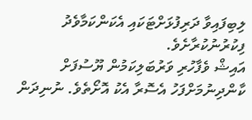ލިބިފައިވާ ދަރިފުޅަށްޓަކައި އެކަންކަމާވެދު ފިކުރުނުކުރާށެވެ.
އައިޝް ވެފާހުރި ވަރުބަލިކަމުން ޔޫސުފަށް ކާންދިނުމަށްފަހު އެސޮރާ އެކު އޮށޯތެވެ. ނުނިދަން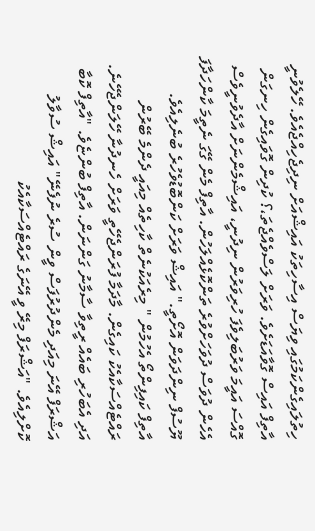ހިތުލައިގެންކަމުގައި ވިޔަސް އިސާހިތަކު އައިޝްއަށް ނިދިޖެހިއްޖެއެވެ. ހޭލެވުނީ އާތިފް އައިސް ގޮވާއަޑަށެވެ. ވަރަށް ލަސްވެއްޖެތަ،؟ ކުދިން ގޮވައިގެން ހިނގަން ގޮއްސަ އައީމަ ވަރުބަލިވެފަ ހުރިވަރުން ނިދުނީ، އައިޝްމެންނަށް އާދެވުނީވެސް އެހެން ދުވަސް ދުވަހަށްވުރެ ތަންކޮޅެއްލަހުން. އާތިފް މެން ގޭގަ ނެތީމަ ކާންހަދާފަ ޔޫސުފް ނިންދަވަން އޮށޯތީ." އައިޝް ވަރަށް ކަންބޮޑުވެހުރެ ބުނެލިއެވެ.
އާތިފް ކައިފިންތޯ އެހުމުން " މިރެއަކުނެތް ކާހިތެއް މިއައީ ދެންމެ ބޭރުން ރައްޓެއްސަކާއެކު ކައިގެން. މާދަމާ ފުރަންޖެހޭތީ ވަރަށް ހެނދުނާ ހޭލަންޖެހޭނެ. އަދި އެބަހުރި ބައެއް ރީތިވާ ސާމާނު ގަންނަން. އާތިފް ބުންޏެވެ. "އާތިފް ކޮބާ އަޝްރަފް އޭނަ މިއަދި މެންދުރުފަސް ވީން ސުރެ ނުފެނޭ" އައިޝް ސުވާލު ކޮށްލިއެވެ. "އަޝްރަފް މިރޭ ވީ އޭނަގެ ރައްޓެއްސަކާއެކު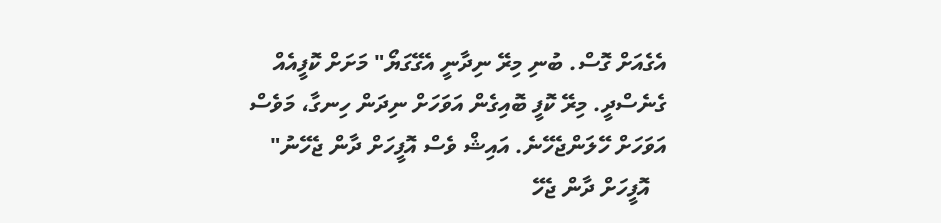އެގެއަށް ގޮސް. ބުނި މިރޭ ނިދާނީ އެގޭގަޔޯ" މަށަށް ކޮފީއެއް ގެނެސްދީ. މިރޭ ކޮފީ ބޮއިގެން އަވަހަށް ނިދަން ހިނގާ، މަވެސް އަވަހަށް ހޭލަންޖެހޭނެ. އައިޝް ވެސް އޮފީހަށް ދާން ޖެހޭނު"
   އޮފީހަށް ދާން ޖެހޭ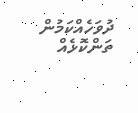ދުވަހެއްކަމުން ތަންކޮޅެއް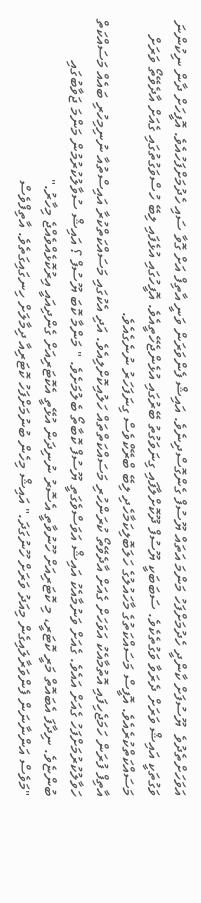އަވަހަށްތެދުވެ  ޔޫސުފަށް ކާންދީ ހެދުމަށްފަހު މަންމަ އަތައް ޔޫސުފް ގެންގޮސްދިނެވެ. އައިޝް ފެންވަރަން ވަނީ އާތިފް އަށް ގޮވާ ސައި ހެދުމަށްފަހުއެވެ. އޮފީހަށް ދާން ނިކުންނަ ވަގުތަކީ އައިޝް ވަރަށް ދެރަވާ ވަގުތެކެވެ. ސަބަބަކީ ޔޫސުފް ދޫކޮށްލާފައި ގިނަވަގުތު ބޭރުގައި އުޅެންޖެހޭތީއެވެ. އޮފީހުގައި އުޅެފައި ލިބޭ ހުސްވަގުތުގައި ގެއަށް އާދެވޭތޯ ވަރަށް މަސައްކަތްކުރެއެވެ. އޮފީސް މަސައްކަތުގެ މާހައުލުގެ ހަލަބޮލިކަމާހެދި ލިބޭ ބްރޭކްވެސް ގިނަފަހަރު ނުނެގެއެވެ.
އާތިފް ފުރަން ހަމަޖެހިފައި އޮތުމާއެކު އަވަހަށް ގެއަށް އާދެވޭތޯ ކުރަންހުރި މަސައްކަތްތައް ހަލުއިކޮށްލިއެވެ. އަދި އެކުގައި މަސައްކަތްކުރާ އައިސްތުއާ ނުނިމިހުރި ބައެއް މަސައްކަތް ހަވާލުކުރުމަށްފަހު ގެއަށް އައެވެ. ގެއަށް ވަނުމާއެކު އައިޝް އަވަސްވެގަތީ ޔޫސުފް ކޮބާތޯ ބެލުމަށެވެ. " މަންމާ ކޮބަ ޔޫސުފް ؟ އައިޝް ސުވާލުކުރުމުން މަންމަ ޖަވާބުގައި ބުންޏެވެ. ނިދާފަ އެބައޮތް މަރީ ކޮޓަރީ، މި ކޮޓަރިއަށް ހޫނުވާތީ އެސޮރު ނުނިދަން އުޅޭތީ އެކޮޓަރިއަށް ގެންދިއައީ އިރުކޮޅެއްވެއްޖެ މިހާރު."
"މަވެސް އަންނާނަން ފެންވަރާލައިގެން މިއަދު ވަރަށް ހޫނުގަދަ." އައިޝް މިހެން ބުނުމަށްފަހު ކޮޓަރިއާ ދިމާލަށް ހިނގައިގަތެވެ. އާތިފްވެސް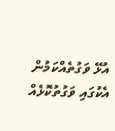އުޅޭ ވަގުތެއްކަމުން އެކުގައި ވަގުތުކޮޅެއް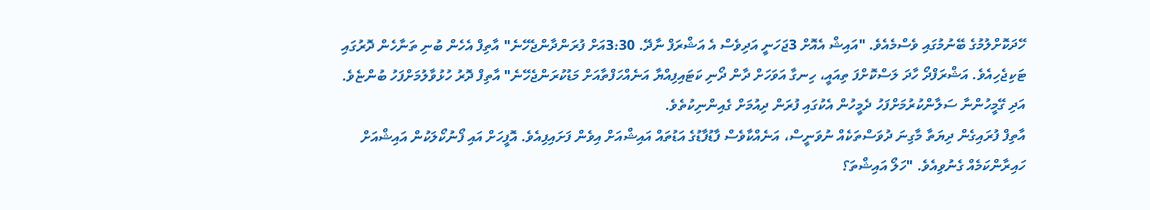ހޭދަކޮށްލުމުގެ ބޭނުމުގައި ވެސްމެއެވެ. "އައިޝް އެއޮށް 3ޖަހަނީ އަދިވެސް އެ އަޝްރަފް ނާދޭ. 3:30އަށް ފުރަންދާންޖެހޭނެ" އާތިފް އެހެން ބުނި ތަނާހެން ދޮރުގައި ޓަކިޖެހިއެވެ. އަޝްރަފްދޯ ހާދަ ލަސްކޮށްފަ ތިއައީ، ހިނގާ އަވަހަށް ދާން ދޯނި ކަޓައިފިއްޔާ އަނެއްހަފްތާއަށް މަޑުކުރަންޖެހޭނެ" އާތިފް ދޮރު ހުޅުވާލުމަށްފަހު ބުންޏެވެ. އަދި ގޭމީހުންނާ ސަލާންކުރުމަށްފަހު ދެމީހުން އެކުގައި ފުރަން ދިއުމަށް ގެއިންނިކުތެވެ.
އާތިފް ފުރައިގެން ދިޔަތާ މާގިނަ ދުވަސްތަކެއް ނުވަނީސް، އަނެއްކާވެސް ފާޑުފާޑުގެ އަޑުތައް އައިޝްއަށް އިވެން ފަށައިފިއެވެ. އޮފީހަށް އައި ފޯނުކޯލަކުން އައިޝްއަށް ހައިރާންކަމެއް ގެނުވިއެވެ. "ހަލޯ އައިޝްތަ؟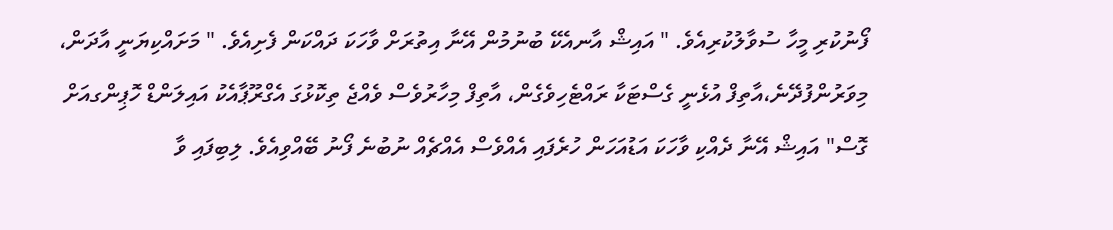ފޯނުކުރި މީހާ ސުވާލުކުރިއެވެ. " އައިޝް އާނއެކޭ ބުނުމުން އޭނާ އިތުރަށް ވާހަކަ ދައްކަން ފެށިއެވެ. " މަށައްކިޔަނީ އާދަން، މިވަރުންފުދޭނެ،އާތިފް އުޅެނީ ގެސްޓަކާ ރައްޓެހިވެގެން، އާތިފް މިހާރުވެސް ވެއްޖެ ތިކޮޅުގަ އެގްރޫޕާއެކު އައިލަންޑް ހޮޕިންގއަށް ގޮސް" އައިޝް އޭނާ ދެއްކި ވާހަކަ އަޑުއަހަން ހުރެފައި އެއްވެސް އެއްޗެއް ނުބުނެ ފޯނު ބޭއްވިއެވެ. ލިބިފައި ވާ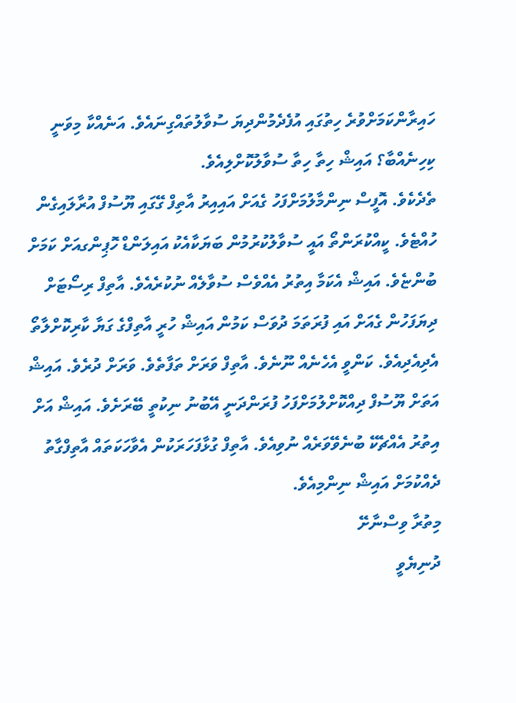ހައިރާންކަމަށްވުރެ ހިތުގައި އުފެދެމުންދިޔަ ސުވާލުތައްގިނައެވެ. އަނެއްކާ މިވަނީ ކިހިނެއްބާ؟ އައިޝް ހިތާ ހިތާ ސުވާލުކޮށްލިއެވެ.
ތެދެކެވެ. އޮފީސް ނިންމާލުމަށްފަހު ގެއަށް އައިއިރު އާތިފް ގޭގައި ޔޫސުފް އުރާލައިގެން ހުއްޓެވެ. ކީއްކުރަންތޯ އައީ ސުވާލުކުރުމުން ބަޔަކާއެކު އައިލަންޑް ހޮޕިންގއަށް ކަމަށް ބުންޏެވެ. އައިޝް އެކަމާ އިތުރު އެއްވެސް ސުވާލެއް ނުކުރެއެވެ. އާތިފް ރިސޯޓަށް ދިޔަފަހުން ގެއަށް އައި ފުރަތަމަ ދުވަސް ކަމުން އައިޝް ހުރީ އާތިފްގެ ގަޔާ ކާރިކޮށްލާތޯ އެދިއެދިއެވެ. ކަންވީ އެހެނެއް ނޫނެވެ. އާތިފް ވަރަށް ތަފާތެވެ. ވަރަށް ދުރެވެ. އައިޝް އަތަށް ޔޫސުފް ދިއްކޮށްލުމަށްފަހު ފުރަންދަނީ އޭބުނު ނިކުތީ ބޭރަށެވެ. އައިޝް އަށް އިތުރު އެއްޗެކޭ ބުނެވޭވަރެއް ނުވިއެވެ. އާތިފް ގުޅާފަހަރަކުން އެވާހަކަތައް އާތިފްގާތު ދެއްކުމަށް އައިޝް ނިންމިއެވެ.
މިތުރާ ވިސްނާށޭ
ދުނިޔެވީ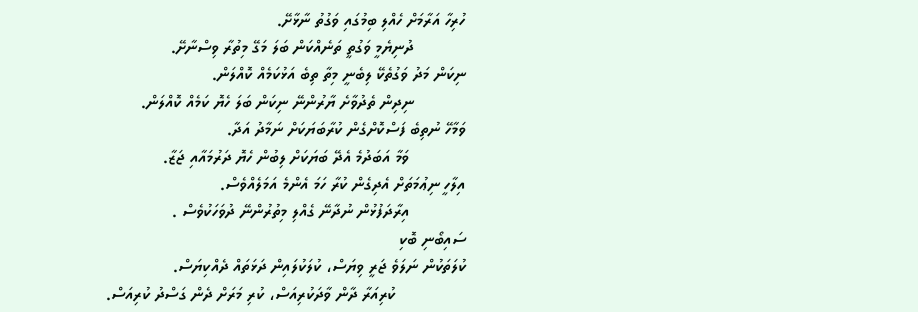ހުރިހާ އަރާމަށް ހެއްލި ބިމުގައި ވަގުތު ނާޅާށޭ.
           ދުނިޔެމީ ވަގުތީ ތަނެއްކަން ބަލަ މަގޭ މިތުރާ ވިސްނާށޭ.
ނިކަން މަދު ވަގުތެކޭ ލިބެނީ މިތާ ތިބެ އަޅުކަމެއް ކޮއްލަން.
           ނިދިން ތެދުވާށެ ޔާރުންނޭ ނިކަން ބަލަ ހެޔޮ ކަމެއް ކޮއްލަން.
ވަމާހޭ ނުތިބެ ފަސްކޮށްގެން ކުރާބަޔަކަށް ނަމާދު އަދާ.
            ވަމާ އަބަދުމެ އެދޭ ބަޔަކަށް ލިބުން ހެޔޮ ދަރުމައާއި ޖަޒާ.
އިލާހީ ނިޢުމަތަށް އެދިގެން ކުރާ ހަމަ އެންމެ އަމަލެއްވެސް.
            އިރާދަފުޅުން ނުދާނޭ ގެއްލި މިތުރުންނޭ ދުވަހަކުވެސް .
ސައިބޯނި ބޮކި
ކުލަތަކުން ނަލަވެ ޖަރީ ވިޔަސް، ކުލަކުލައިން ދަޅަތައް ދެއްކިޔަސް.
               ކުރިއަރާ ދާން ވާދަކުރިއަސް، ކުރި މަރަށް ދެން ގަސްދު ކުރިއަސް.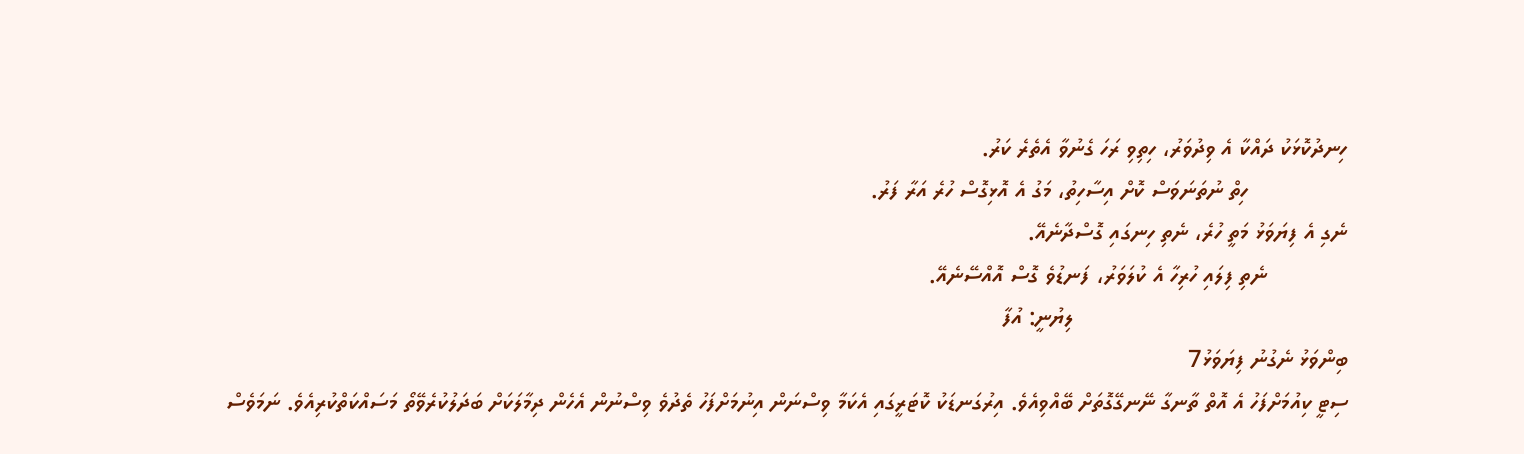ހިނދުކޮޅަކު ދައްކާ އެ ވިދުވަރު، ހިތިވި ރަހަ ގެނުވާ އެތެރެ ކަރު.
                ހިތް ނުތަނަވަސް ކޮށް އިސާހިތު، މަގު އެ އޮޅިގޮސް ހުރެ އަރާ ފަރު.
ނެގި އެ ފިޔަވަޅު މަތީ ހުރެ، ނެތި ހިނގައި ގޮސްދާނެއޭ.
             ނެތި ފިލައި ހުރިހާ އެ ކުލަވަރު، ފަނޑުވެ ގޮސް އޮއްސޭނެއޭ.
                                            ލިޔުނީ: އުފާ
ބިންވަޅު ނެގުނު ފިޔަވަޅު7
ސިޓީ ކިއުމަށްފަހު އެ އޮތް ތާނގާ ނޭނގޭގޮތަށް ބޭއްވިއެވެ. އިރުގަނޑަކު ކޮޓަރީގައި އެކަމާ ވިސްނަން އިނުމަށްފަހު ތެދުވެ ވިސްނުން އެހެން ދިމާލަކަށް ބަދަލުކުރެވޭތޯ މަސައްކަތްކުރިއެވެ. ނަމަވެސް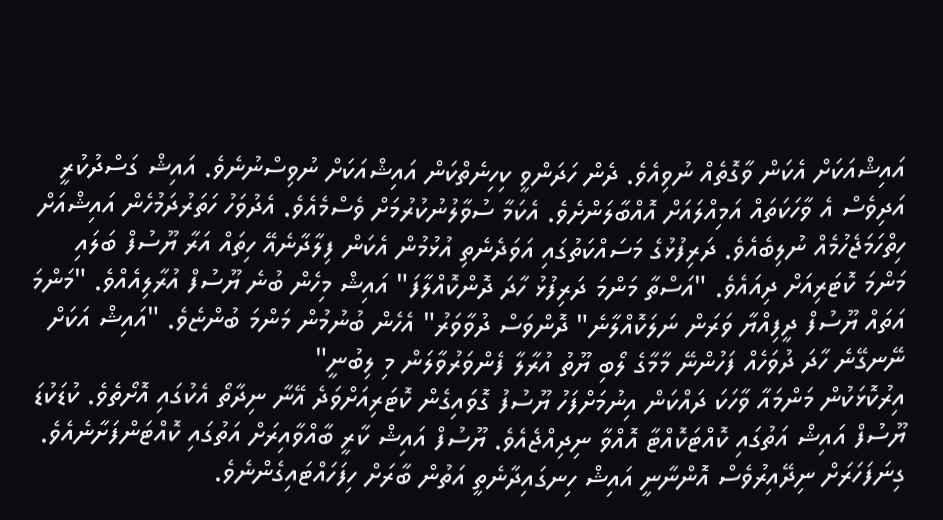އައިޝްއަކަށް އެކަން ވާގޮތެއް ނުވިއެވެ. ދެން ހަދަންވީ ކިހިނެތްކަން އައިޝްއަކަށް ނުވިސްނުނެވެ. އައިޝް ގަސްދުކުރީ އަދިވެސް އެ ވާހަކަތައް އަމިއްލައަށް އޮއްބާލަންށެވެ. އެކަމާ ސުވާލުނުކުރުމަށް ވެސްމެއެވެ. އެދުވަހު ހަތަރުދަމުހެން އައިޝްއަށް ހިތްހަމަޖެހުމެއް ނުލިބެއެވެ. ދަރިފުޅުގެ މަސައްކަތުގައި އަވަދެނެތި އުޅުމުން އެކަން ފިލާދާނެއޭ ހިތައް އަރާ ޔޫސުފް ބަލައި މަންމަ ކޮޓަރިއަށް ދިއައެވެ. "އަސްތާ މަންމަ ދަރިފުޅު ހާދަ ދޮންކޮއްލާފަ" އައިޝް މިހެން ބުނެ ޔޫސުފް އުރާލިއެއްވެ. "މަންމަ އަތައް ޔޫސުފް ދީފިއްޔާ ވަރަން ނަލަކޮއްލާނެ" ދޮންވަސް ދުވާވަރު" އެހެން ބުނުމުން މަންމަ ބުންޏެވެ. "އައިޝް އަކަށް ނޭނގޭނެ ހާދަ ދުވަހެއް ފަހުންނޭ މާމާގެ ލޯބި ޔޫތު އުރާލާ ފެންވަރުވާލަން މި ލިބުނީ"
އިރުކޮޅަކުން މަންމައާ ވާހަކަ ދައްކަން އިނުމަށްފަހު ޔޫސުފު ގޮވައިގެން ކޮޓަރިއަށްވަދެ އޭނާ ނިދާތޯ އެކުގައި އޮށޯތެވެ. ކުޑަކުޑަ ޔޫސުފް އައިޝް އަތުގައި ކޮއްޓަކޮއްޓާ އޮއްވާ ނިދިއްޖެއެވެ. ޔޫސުފް އައިޝް ކާރީ ބާއްވާއިރަށް އަތުގައި ކޮއްޓަންފަށާނެއެވެ. ގިނަފަހަރަށް ނިދޭއިރުވެސް އޮންނާނީ އައިޝް ހިނގައިދާނެތީ އަތުން ބާރަށް ހިފަހައްޓައިގެންނެވެ.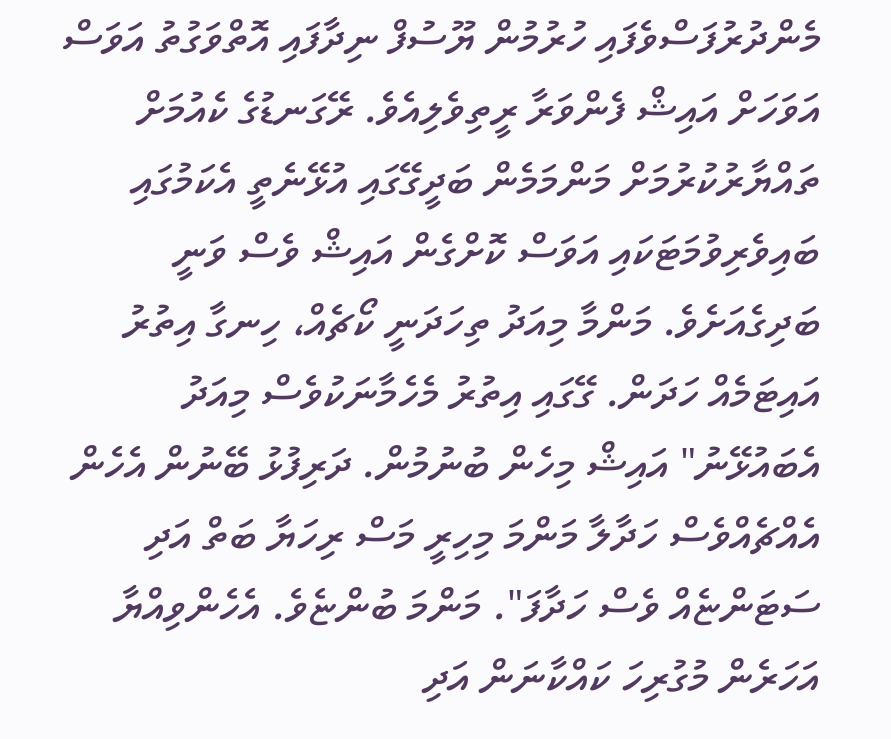މެންދުރުފަސްވެފައި ހުރުމުން ޔޫސުފް ނިދާފައި އޮތްވަގުތު އަވަސް އަވަހަށް އައިޝް ފެންވަރާ ރީތިވެލިއެވެ. ރޭގަނޑުގެ ކެއުމަށް ތައްޔާރުކުރުމަށް މަންމަމެން ބަދީގޭގައި އުޅޭނެތީ އެކަމުގައި ބައިވެރިވުމަޓަކައި އަވަސް ކޮށްގެން އައިޝް ވެސް ވަނީ ބަދިގެއަށެވެ. މަންމާ މިއަދު ތިހަދަނީ ކޯޗެއް، ހިނގާ އިތުރު އައިޓަމެއް ހަދަން. ގޭގައި އިތުރު މެހެމާނަކުވެސް މިއަދު އެބައުޅޭނު" އައިޝް މިހެން ބުނުމުން. ދަރިފުޅު ބޭނުން އެހެން އެއްޗެއްވެސް ހަދާލާ މަންމަ މިހިރީ މަސް ރިހަޔާ ބަތް އަދި ސަޓަންޏެއް ވެސް ހަދާފަ". މަންމަ ބުންޏެވެ. އެހެންވިއްޔާ އަހަރެން މުގުރިހަ ކައްކާނަން އަދި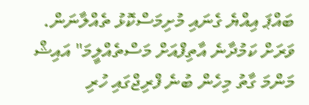ބައްޕަ އިއްޔެ ގެނައި މުށިމަސްކޮޅު ތެއްލާނަން. ވަރަށް ކަމުދާނެ އާތިފްއަށް މަސްތެއްލީމަ" އައިޝް މަންމަ ގާތު މިހެން ބުނެ ފްރިޖްގައި ހުރި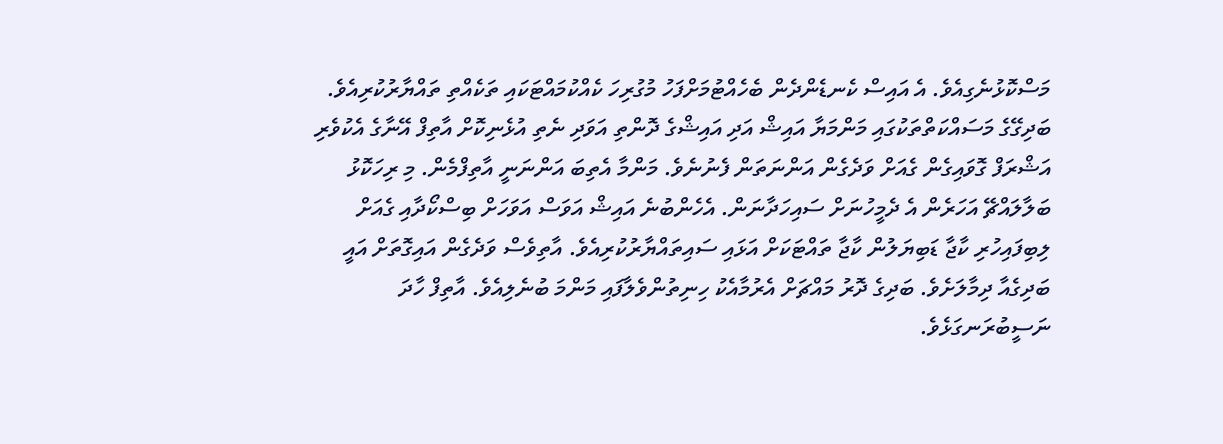މަސްކޮޅުނެގިއެވެ. އެ އައިސް ކެނޑެންދެން ބެހެއްޓުމަށްފަހު މުގުރިހަ ކެއްކުމައްޓަކައި ތަކެއްތި ތައްޔާރުކުރިއެވެ.
ބަދިގޭގެ މަސައްކަތްތަކުގައި މަންމަޔާ އައިޝް އަދި އައިޝްގެ ދޮންތި އަވަދި ނެތި އުޅެނިކޮށް އާތިފް އޭނާގެ އެކުވެރި އަޝްރަފް ގޮވައިގެން ގެއަށް ވަދެގެން އަންނަތަން ފެނުނެވެ. މަންމާ އެތިބަ އަންނަނީ އާތިފްމެން. މި ރިހަކޮޅު ބަލާލައްޗޭ އަހަރެން އެ ދެމީހުނަށް ސައިހަދާނަން. އެހެންބުނެ އައިޝް އަވަސް އަވަހަށް ބިސްކޯދާއި ގެއަށް ލިބިފައިހުރި ކާޖާ ޑަބިޔަލުން ކާޖާ ތައްޓަކަށް އަޅައި ސައިތައްޔާރުކުރިއެވެ. އާތިވެސް ވަދެގެން އައިގޮތަށް އައީ ބަދިގެއާ ދިމާލަށެވެ. ބަދިގެ ދޮރު މައްޗަށް އެރުމާއެކު ހިނިތުންވެލާފައި މަންމަ ބުނެލިއެވެ. އާތިފް ހާދަ ނަސީބުރަނގަޅެވެ.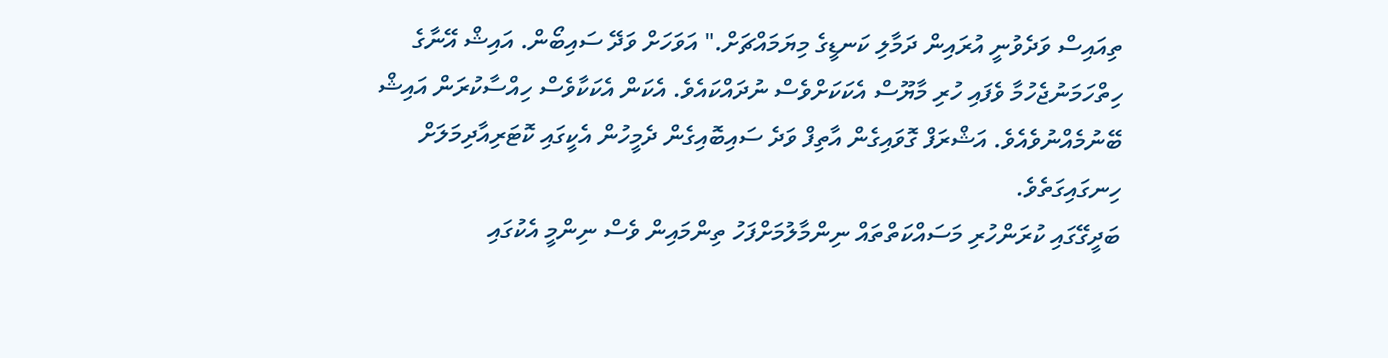ތިއައިސް ވަދެވުނީ އުރައިން ދަމާލި ކަނޑީގެ މިޔަމައްޗަށް." އަވަހަށް ވަދޭ ސައިބޯން. އައިޝް އޭނާގެ ހިތްހަމަނުޖެހުމާ ވެފައި ހުރި މާޔޫސް އެކަކަށްވެސް ނުދައްކައެވެ. އެކަން އެކަކާވެސް ހިއްސާކުރަން އައިޝް ބޭނުމެއްނުވެއެވެ. އަޝްރަފް ގޮވައިގެން އާތިފް ވަދެ ސައިބޮއިގެން ދެމީހުން އެކީގައި ކޮޓަރިއާދިމަލަށް ހިނގައިގަތެވެ.
ބަދީގޭގައި ކުރަންހުރި މަސައްކަތްތައް ނިންމާލުމަށްފަހު ތިންމައިން ވެސް ނިންމީ އެކުގައި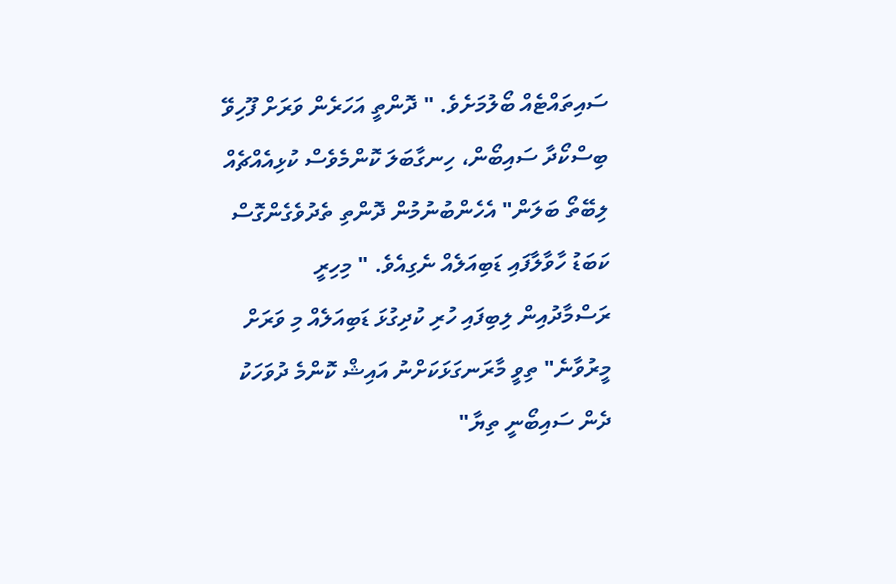ސައިތައްޓެއް ބޯލުމަށެވެ. " ދޮންތީ އަހަރެން ވަރަށް ފޫހިވޭ ބިސްކޯދާ ސައިބޯން، ހިނގާބަލަ ކޮންމެވެސް ކުޅިއެއްޗެއް ލިބޭތޯ ބަލަން" އެހެންބުނުމުން ދޮންތި ތެދުވެގެންގޮސް ކަބަޑު ހާވާލާފައި ޑަބިއަލެއް ނެގިއެވެ. " މިހިރީ ރަސްމާދުއިން ލިބިފައި ހުރި ކުދިގުޅަ ޑަބިއަލެއް މި ވަރަށް މީރުވާނެ" ތިވީ މާރަނގަޅަކަށްނު އައިޝް ކޮންމެ ދުވަހަކު ދެން ސައިބޯނީ ތިޔާ"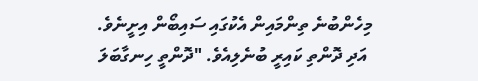މިހެންބުނެ ތިންމައިން އެކުގައި ސައިބޯން އިށީނެވެ.
 އަދި ދޮންތި ކައިރީ ބުނެލިއެވެ. "ދޮންތީ ހިނގާބަލަ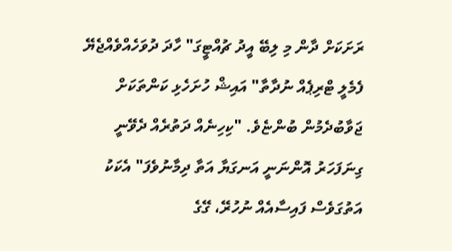ރަށަކަށް ދާން މި ލިބޭ އީދު ޗުއްޓީގަ" ހާދަ ދުވަހެއްވެއްޖެޔޭ ފެމެލީ ޓްރިޕެއް ނުދާތާ" އައިޝް ހުށަހެޅި ކަންތަކަށް ޖަވާބުދެމުން ބުންޏެވެ. "ކިހިނެއް ދަތުރެއް ދެވޭނީ ގިނަފަހަރު އޮންނަނީ އަނގަޔާ އަތާ ދިމާނުވެފަ" އެކަކު އަތުގަވެސް ފައިސާއެއް ނުހުރޭ، ގޭގެ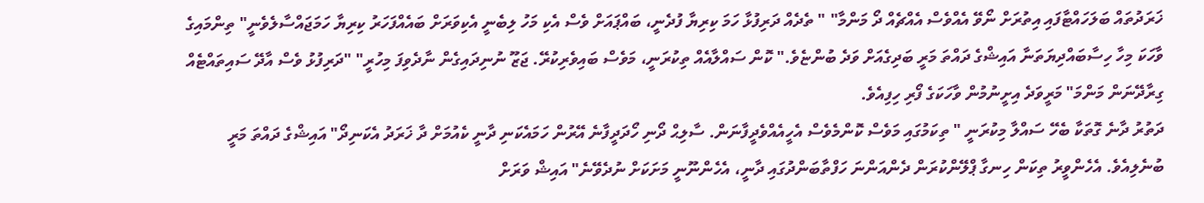ޚަރަދުތައް ބަލަހައްޓާފައި އިތުރަށް ނޯވޭ އެއްވެސް އެއްޗެއް ދޯ މަންމާ" " ތެދެއް ދަރިފުޅާ ހަމަ ކިރިޔާ ފުދެނީ، ބައްޕައަށް ވެސް އެކި މަހު ލިބެނީ އެކިވަރަށް ބައެއްފަހަރު ކިރިޔާ ހަމަޖައްސާލެވެނީ" ތިންމައިގެ ވާހަކަ މިހާ ހިސާބައްދިޔަތަނާ އައިޝްގެ ދައްތަ މަރީ ބަދިގެއަށް ވަދެ ބުންޏެވެ." ކޮން ސައްލާއެއް ތިކުރަނީ، މަވެސް ބައިވެރިކުރޭ. ޖަޒޫ ނުނިދައިގެން ނާދެވިފަ މިހުރީ" "ދަރިފުޅު ވެސް އާދޭ ސައިތައްޓެއް ގިރާދޭނަން މަންމަ" މަރީވަދެ އިށީނުމުން ވާހަކަގެ ފޯރި ހިފިއެވެ.
ދަތުރު ދާނެ ގޮތަކާ ބެހޭ ސައްލާ މިކުރަނީ " ތިކަމުގައި މަވެސް ކޮންމެވެސް އެހީއެއްވެދީފާނަން. ސާލިޙް ދޯނި ހޯދަދީފާނެ އޭރުން ހަމައެކަނި ދާނީ ކެއުމަށް ދާ ޚަރަދު އެކަނިދޯ" އައިޝްގެ ދައްތަ މަރީ ބުނެލިއެވެ. އެހެންވީރު ތިކަން ހިނގާ ޕްލޭންކުރަން ދެންއަންނަ ހަފްތާބަންދުގައި ދާނީ، އެހެންނޫނީ މަށަކަށް ނުދެވޭނެ" އައިޝް ވަރަށް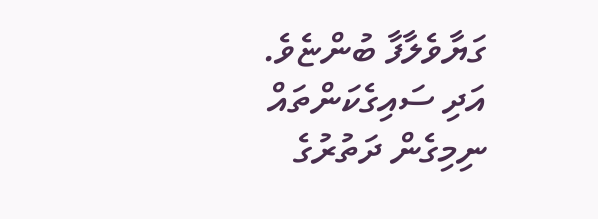ގަޔާވެލާފާ ބުންޏެވެ. އަދި ސައިގެކަންތައް ނިމިގެން ދަތުރުގެ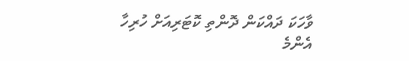ވާހަކަ ދައްކަން ދޮންތި ކޮޓަރިއަށް ހުރިހާ އެންމެ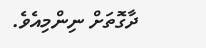ދާގޮތަށް ނިންމިއެވެ.